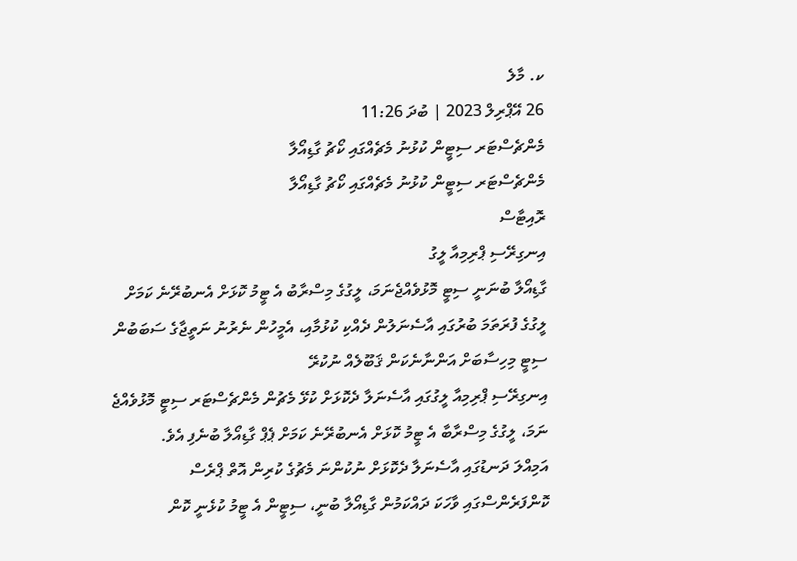ކ. މާލެ
26 އޭޕްރިލް 2023 | ބުދަ 11:26
މެންޗެސްޓަރ ސިޓީން ކުޅުނު މެޗެއްގައި ކޯޗު ގާޑިއޯލާ
މެންޗެސްޓަރ ސިޓީން ކުޅުނު މެޗެއްގައި ކޯޗު ގާޑިއޯލާ
ރޮއިޓާސް
އިނގިރޭސި ޕްރިމިއާ ލީގު
ގާޑިއޯލާ ބުނަނީ ސިޓީ މޮޅުވެއްޖެނަމަ، ލީގުގެ މިސްރާބު އެ ޓީމު ކޮޅަށް އެނބުރޭނެ ކަމަށް
ލީގުގެ ފުރަތަމަ ބުރުގައި އާސެނަލުން ދެއްކި ކުޅުމާއި، އެމީހުން ނެރުނު ނަތީޖާގެ ސަބަބުން ސިޓީ މިހިސާބަށް އަންނާނެކަން ޤަބޫލެއް ނުކުރޭ
އިނގިރޭސި ޕްރިމިއާ ލީގުގައި އާސެނަލާ ދެކޮޅަށް ކުޅޭ މެޗުން މެންޗެސްޓަރ ސިޓީ މޮޅުވެއްޖެ ނަމަ، ލީގުގެ މިސްރާބާ އެ ޓީމު ކޮޅަށް އެނބުރޭނެ ކަމަށް ޕެޕް ގާޑިއޯލާ ބުނެފި އެވެ.
އަމިއްލަ ދަނޑުގައި އާސެނަލާ ދެކޮޅަށް ނުކުންނަ މެޗުގެ ކުރިން އޮތް ޕްރެސް ކޮންފަރެންސްގައި ވާހަކަ ދައްކަމުން ގާޑިއޯލާ ބުނީ، ސިޓީން އެ ޓީމު ކުޅެނީ ކޮން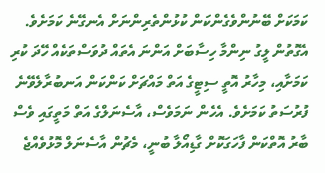ކަމަކަށް ބޭނުންވެގެންކަން ކުޅުންތެރިންނަށް އެނގޭނެ ކަމަށެވެ. އެގޮތުން ލީގު ނިންމާ ހިސާބަށް އަންނަ އެތައް ދުވަސްތަކެއް ހޭދަ ކުރި ކަމަށާއި، މިހާރު އޮތީ ސިޓީގެ އަތް މައްޗަށް ކަންކަން އަނބުރާލެވޭނެ ފުރުސަތު ކަމަށެވެ. އެހެން ނަމަވެސް، އާސެނަލްގެ އަތް މަތީގައި ވެސް ބާރު އޮތްކަން ފާހަގަކޮށް ގާޑިއޯލާ ބުނީ، މެޗުން އާސެނަލް މޮޅުވެއްޖެ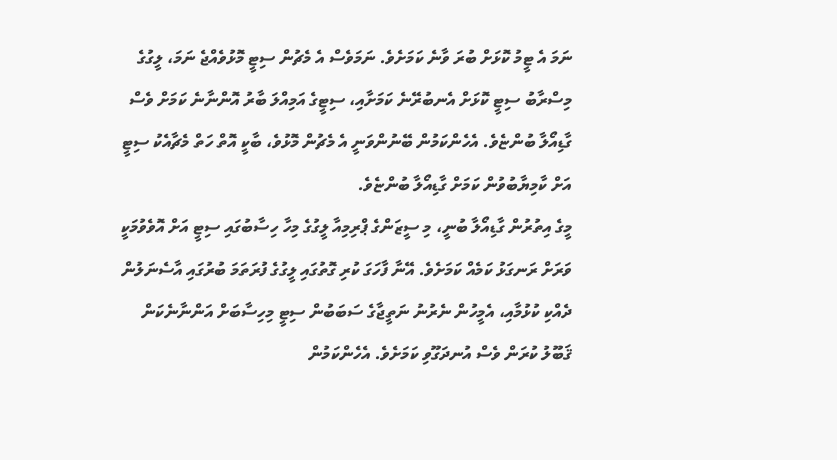ނަމަ އެ ޓީމު ކޮޅަށް ބުރަ ވާނެ ކަމަށެވެ. ނަމަވެސް އެ މެޗުން ސިޓީ މޮޅުވެއްޖެ ނަމަ، ލީގުގެ މިސްރާބު ސިޓީ ކޮޅަށް އެނބުރޭނެ ކަމަށާއި، ސިޓީގެ އަމިއްލަ ބާރު އޮންނާނެ ކަމަށް ވެސް ގާޑިއޯލާ ބުންޏެވެ. އެހެންކަމުން ބޭނުންވަނީ އެ މެޗުން މޮޅުވެ، ބާކީ އޮތް ހަތް މެޗާއެކު ސިޓީ އަށް ކާމިޔާބުވުން ކަމަށް ގާޑިއޯލާ ބުންޏެވެ.
މީގެ އިތުރުން ގާޑިއޯލާ ބުނީ، މި ސީޒަންގެ ޕްރިމިއާ ލީގުގެ މިހާ ހިސާބުގައި ސިޓީ އަށް އޮވެވުމަކީ ވަރަށް ރަނގަޅު ކަމެއް ކަމަށެވެ. އޭނާ ފާހަގަ ކުރި ގޮތުގައި ލީގުގެ ފުރަތަމަ ބުރުގައި އާސެނަލުން ދެއްކި ކުޅުމާއި، އެމީހުން ނެރުނު ނަތީޖާގެ ސަބަބުން ސިޓީ މިހިސާބަށް އަންނާނެކަން ޤަބޫލު ކުރަން ވެސް އުނދަގޫވި ކަމަށެވެ. އެހެންކަމުން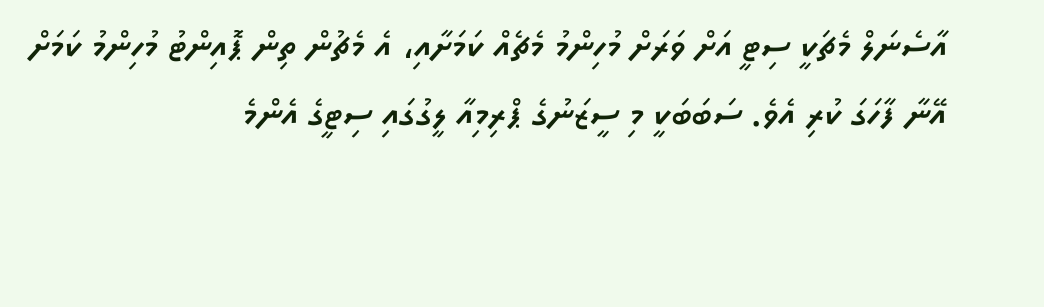އާސެނަލް މެޗަކީ ސިޓީ އަށް ވަރަށް މުހިންމު މެޗެއް ކަމަށާއި، އެ މެޗުން ތިން ޕޮއިންޓު މުހިންމު ކަމަށް އޭނާ ފާހަގަ ކުރި އެވެ. ސަބަބަކީ މި ސީޒަނުގެ ޕްރިމިއާ ލީގުގައި ސިޓީގެ އެންމެ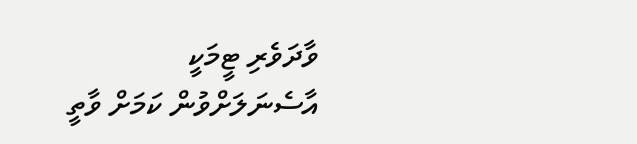ވާދަވެރި ޓީމަކީ އާސެނަލަށްވުން ކަމަށް ވާތީ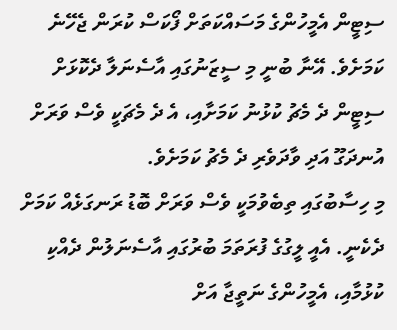ސިޓީން އެމީހުންގެ މަސައްކަތަށް ފޯކަސް ކުރަން ޖެހޭނެ ކަމަށެވެ. އޭނާ ބުނީ މި ސީޒަނުގައި އާސެނަލާ ދެކޮޅަށް ސިޓީން ދެ މެޗު ކުޅުނު ކަމަށާއި، އެ ދެ މެޗަކީ ވެސް ވަރަށް އުނދަގޫ އަދި ވާދަވެރި ދެ މެޗު ކަމަށެވެ.
މި ހިސާބުގައި ތިބެވުމަކީ ވެސް ވަރަށް ބޮޑު ރަނގަޅެއް ކަމަށް ދެކެނީ. އެއީ ލީގުގެ ފުރަތަމަ ބުރުގައި އާސެނަލުން ދެއްކި ކުޅުމާއި، އެމީހުންގެ ނަތީޖާ އަށް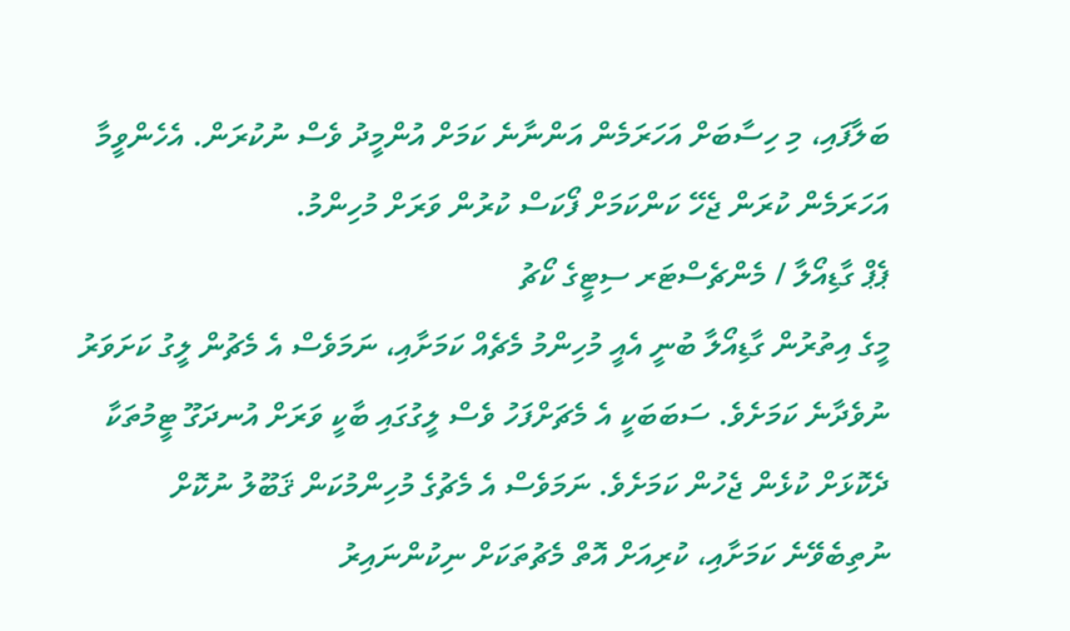ބަލާފައި، މި ހިސާބަށް އަހަރަމެން އަންނާނެ ކަމަށް އުންމީދު ވެސް ނުކުރަން. އެހެންވީމާ އަހަރަމެން ކުރަން ޖެހޭ ކަންކަމަށް ފޯކަސް ކުރުން ވަރަށް މުހިންމު.
ޕެޕް ގާޑިއޯލާ / މެންޗެސްޓަރ ސިޓީގެ ކޯޗު
މީގެ އިތުރުން ގާޑިއޯލާ ބުނީ އެއީ މުހިންމު މެޗެއް ކަމަށާއި، ނަމަވެސް އެ މެޗުން ލީގު ކަށަވަރު ނުވެދާނެ ކަމަށެވެ. ސަބަބަކީ އެ މެޗަށްފަހު ވެސް ލީގުގައި ބާކީ ވަރަށް އުނދަގޫ ޓީމުތަކާ ދެކޮޅަށް ކުޅެން ޖެހުން ކަމަށެވެ. ނަމަވެސް އެ މެޗުގެ މުހިންމުކަން ޤަބޫލު ނުކޮށް ނުތިބެވޭނެ ކަމަށާއި، ކުރިއަށް އޮތް މެޗުތަކަށް ނިކުންނައިރު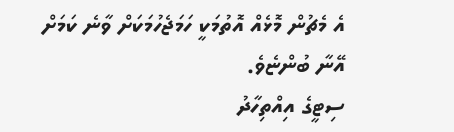އެ މެޗުން މޮޅެއް އޮތުމަކީ ހަމަޖެހުމަކަށް ވާނެ ކަމަށް އޭނާ ބުންޏެވެ.
ސިޓީގެ އިއްތިހާދު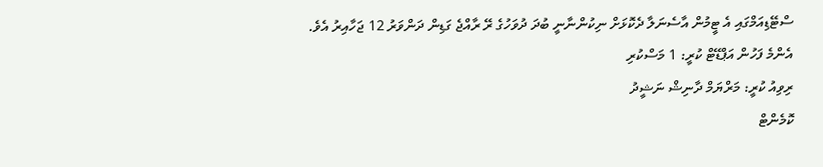ސްޓޭޑިއަމްގައި އެ ޓީމުން އާސެނަލާ ދެކޮޅަށް ނިކުންނާނީ ބުދަ ދުވަހުގެ ރޭ ރާއްޖެ ގަޑިން ދަންވަރު 12 ޖަހާއިރު އެވެ.
އެންމެ ފަހުން އަޕްޑޭޓް ކުރީ: 1 މަސްކުރި
ރިވިއު ކުރީ: މަރްޔަމް ދާނިޝް ނަޝީދު
ކޮމެންޓް